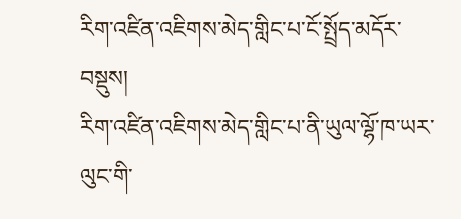རིག་འཛིན་འཇིགས་མེད་གླིང་པ་ངོ་སྤྲོད་མདོར་བསྡུས།
རིག་འཛིན་འཇིགས་མེད་གླིང་པ་ནི་ཡུལ་ལྷོ་ཁ་ཡར་ལུང་གི་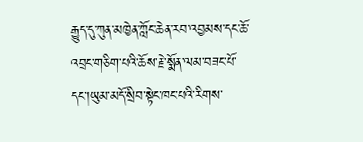རྒྱུད་དུ་ཀུན་མཁྱེན་ཀློང་ཆེན་རབ་འབྱམས་དང་ཆོ་འབྲང་གཅིག་པའི་ཆོས་རྗེ་སྨོན་ལམ་བཟང་པོ་དང་།ཡུམ་མདོ་སྲིབ་སྟེང་ཁང་པའི་རིགས་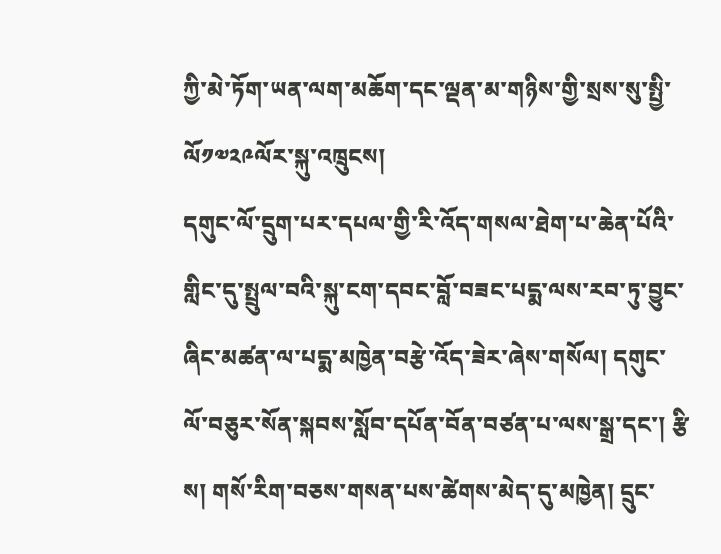ཀྱི་མེ་ཏོག་ཡན་ལག་མཆོག་དང་ལྡན་མ་གཉིས་གྱི་སྲས་སུ་སྤྱི་ལོ༡༧༢༩ལོར་སྐུ་འཁྲུངས།
དགུང་ལོ་དྲུག་པར་དཔལ་གྱི་རི་འོད་གསལ་ཐེག་པ་ཆེན་པོའི་གླིང་དུ་སྤྲུལ་བའི་སྐུ་ངག་དབང་བློ་བཟང་པདྨ་ལས་རབ་ཏུ་བྱུང་ཞིང་མཚན་ལ་པདྨ་མཁྱེན་བརྩེ་འོད་ཟེར་ཞེས་གསོལ། དགུང་ལོ་བཅུར་སོན་སྐབས་སློབ་དཔོན་བོན་བཙན་པ་ལས་སྒྲ་དང་། རྩི ས། གསོ་རིག་བཅས་གསན་པས་ཚེགས་མེད་དུ་མཁྱེན། དྲུང་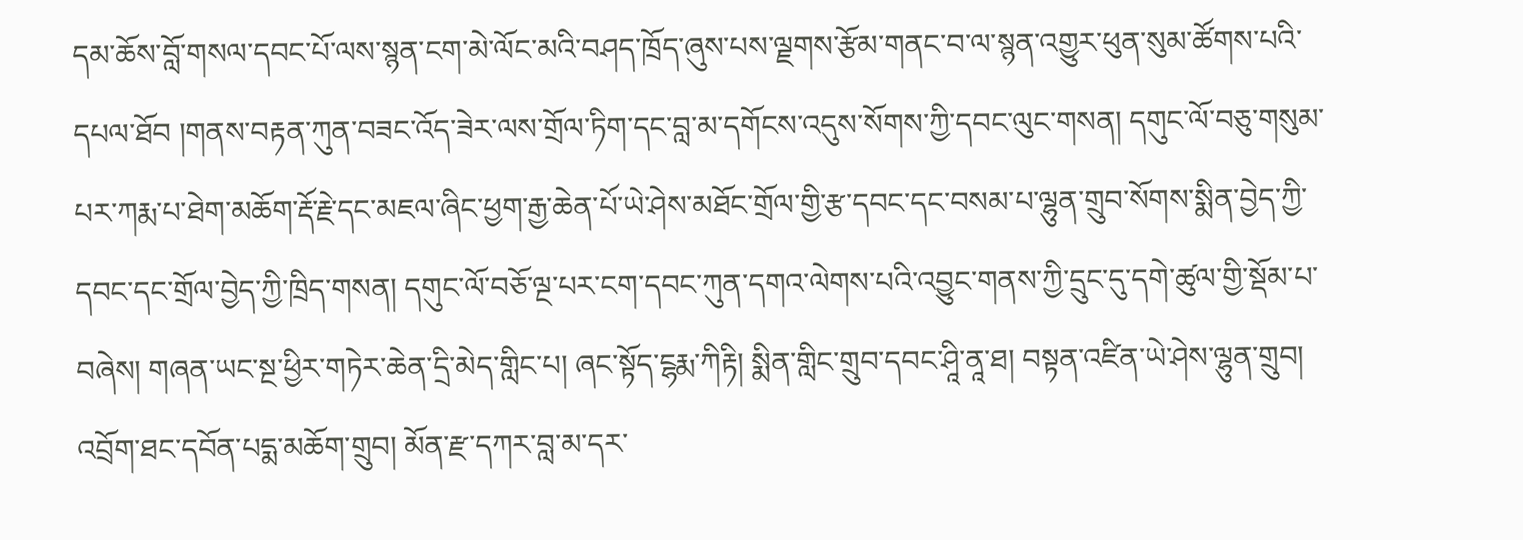དམ་ཆོས་བློ་གསལ་དབང་པོ་ལས་སྙན་ངག་མེ་ལོང་མའི་བཤད་ཁྲོད་ཞུས་པས་ལྗགས་རྩོམ་གནང་བ་ལ་སྙན་འགྱུར་ཕུན་སུམ་ཚོགས་པའི་དཔལ་ཐོབ །གནས་བརྟན་ཀུན་བཟང་འོད་ཟེར་ལས་གྲོལ་ཏིག་དང་བླ་མ་དགོངས་འདུས་སོགས་ཀྱི་དབང་ལུང་གསན། དགུང་ལོ་བཅུ་གསུམ་པར་ཀརྨ་པ་ཐེག་མཆོག་རྡོ་རྗེ་དང་མཇལ་ཞིང་ཕྱག་རྒྱ་ཆེན་པོ་ཡེ་ཤེས་མཐོང་གྲོལ་གྱི་རྩ་དབང་དང་བསམ་པ་ལྷུན་གྲུབ་སོགས་སྨིན་བྱེད་ཀྱི་དབང་དང་གྲོལ་བྱེད་ཀྱི་ཁྲིད་གསན། དགུང་ལོ་བཅོ་ལྔ་པར་ངག་དབང་ཀུན་དགའ་ལེགས་པའི་འབྱུང་གནས་ཀྱི་དྲུང་དུ་དགེ་ཚུལ་གྱི་སྡོམ་པ་བཞེས། གཞན་ཡང་སྔ་ཕྱིར་གཏེར་ཆེན་དྲི་མེད་གླིང་པ། ཞང་སྟོད་ངྷརྨ་ཀིརྟི། སྨིན་གླིང་གྲུབ་དབང་ཤཱི་ནཱ་ཐ། བསྟན་འཛིན་ཡེ་ཤེས་ལྷུན་གྲུབ། འབྲོག་ཐང་དབོན་པདྨ་མཆོག་གྲུབ། མོན་རྫ་དཀར་བླ་མ་དར་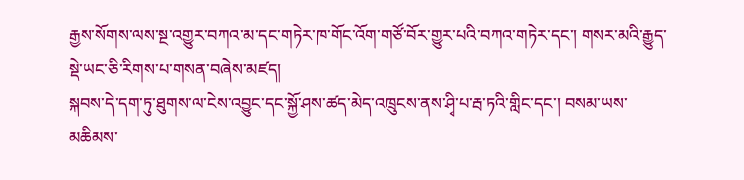རྒྱས་སོགས་ལས་སྔ་འགྱུར་བཀའ་མ་དང་གཏེར་ཁ་གོང་འོག་གཙོ་བོར་གྱུར་པའི་བཀའ་གཏེར་དང་། གསར་མའི་རྒྱུད་སྡེ་ཡང་ཅི་རིགས་པ་གསན་བཞེས་མཛད།
སྐབས་དེ་དག་ཏུ་ཐུགས་ལ་ངེས་འབྱུང་དང་སྐྱོ་ཤས་ཚད་མེད་འཁྲུངས་ནས་ཤྭི་པ་རྦ་ཏའི་གླིང་དང་། བསམ་ཡས་མཆིམས་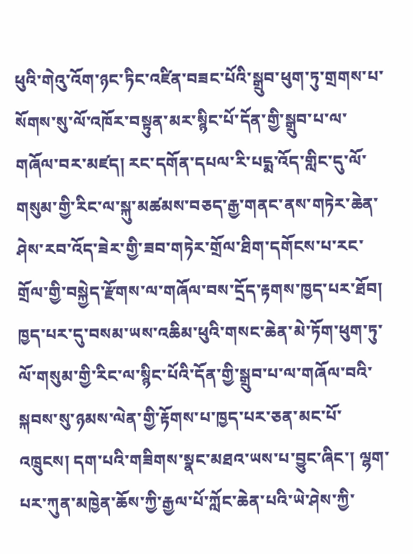ཕུའི་གེའུ་འོག་ཉང་ཏིང་འཛིན་བཟང་པོའི་སྒྲུབ་ཕུག་ཏུ་གྲགས་པ་སོགས་སུ་ལོ་འཁོར་བསྟུན་མར་སྙིང་པོ་དོན་གྱི་སྒྲུབ་པ་ལ་གཞོལ་བར་མཛད། རང་དགོན་དཔལ་རི་པདྨ་འོད་གླིང་དུ་ལོ་གསུམ་གྱི་རིང་ལ་སྐུ་མཚམས་བཅད་རྒྱ་གནང་ནས་གཏེར་ཆེན་ཤེས་རབ་འོད་ཟེར་གྱི་ཟབ་གཏེར་གྲོལ་ཐིག་དགོངས་པ་རང་གྲོལ་གྱི་བསྐྱེད་རྫོགས་ལ་གཞོལ་བས་དྲོད་རྟགས་ཁྱད་པར་ཐོབ། ཁྱད་པར་དུ་བསམ་ཡས་འཆིམ་ཕུའི་གསང་ཆེན་མེ་ཏོག་ཕུག་ཏུ་ལོ་གསུམ་གྱི་རིང་ལ་སྙིང་པོའི་དོན་གྱི་སྒྲུབ་པ་ལ་གཞོལ་བའི་སྐབས་སུ་ཉམས་ལེན་གྱི་རྟོགས་པ་ཁྱད་པར་ཅན་མང་པོ་འཁྲུངས། དག་པའི་གཟིགས་སྣང་མཐའ་ཡས་པ་བྱུང་ཞིང་། ལྷག་པར་ཀུན་མཁྱེན་ཆོས་ཀྱི་རྒྱལ་པོ་ཀློང་ཆེན་པའི་ཡེ་ཤེས་ཀྱི་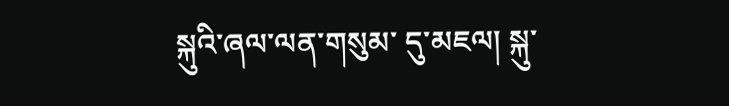སྐུའི་ཞལ་ལན་གསུམ་ དུ་མཇལ། སྐུ་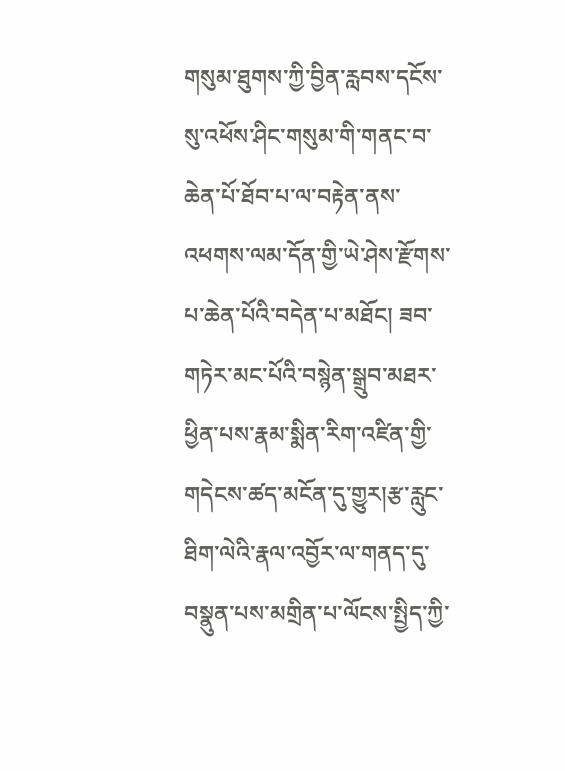གསུམ་ཐུགས་ཀྱི་བྱིན་རླབས་དངོས་སུ་འཕོས་ཤིང་གསུམ་གི་གནང་བ་ཆེན་པོ་ཐོབ་པ་ལ་བརྟེན་ནས་འཕགས་ལམ་དོན་གྱི་ཡེ་ཤེས་རྫོགས་པ་ཆེན་པོའི་བདེན་པ་མཐོང། ཟབ་གཏེར་མང་པོའི་བསྙེན་སྒྲུབ་མཐར་ཕྱིན་པས་རྣམ་སྨིན་རིག་འཛིན་གྱི་གདེངས་ཚད་མངོན་དུ་གྱུར།རྩ་རླུང་ཐིག་ལེའི་རྣལ་འབྱོར་ལ་གནད་དུ་བསྣུན་པས་མགྲིན་པ་ལོངས་སྤྱིད་ཀྱི་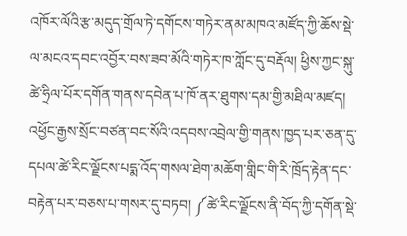འཁོར་ལོའི་རྩ་མདུད་གྲོལ་ཏེ་དགོངས་གཏེར་ནམ་མཁའ་མཛོད་ཀྱི་ཆོས་སྡེ་ལ་མངའ་དབང་འབྱོར་བས་ཟབ་མོའི་གཏེར་ཁ་ཀློང་དུ་བརྡོལ། ཕྱིས་ཀྱང་སྐུ་ཚེ་ཧྲིལ་པོར་དགོན་གནས་དབེན་པ་ཁོ་ནར་ཐུགས་དམ་གྱི་མཐིལ་མཛད།
འཕྱོང་རྒྱས་སྲོང་བཙན་བང་སོའི་འདབས་འབྲེལ་གྱི་གནས་ཁྱད་པར་ཅན་དུ་དཔལ་ཚེ་རིང་ལྗོངས་པདྨ་འོད་གསལ་ཐེག་མཆོག་གླིང་གི་རི་ཁྲོད་རྟེན་དང་བརྟེན་པར་བཅས་པ་གསར་དུ་བཏབ། ༼ཚེ་རིང་ལྗོངས་ནི་བོད་ཀྱི་དགོན་སྡེ་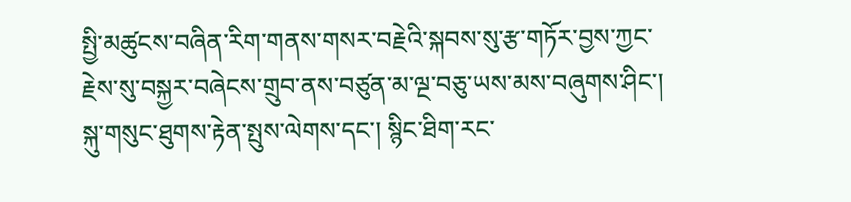སྤྱི་མཚུངས་བཞིན་རིག་གནས་གསར་བརྗེའི་སྐབས་སུ་རྩ་གཏོར་བྱས་ཀྱང་རྗེས་སུ་བསྐྱར་བཞེངས་གྲུབ་ནས་བཙུན་མ་ལྔ་བཅུ་ཡས་མས་བཞུགས་ཤིང་། སྐུ་གསུང་ཐུགས་རྟེན་སྤུས་ལེགས་དང་། སྙིང་ཐིག་རང་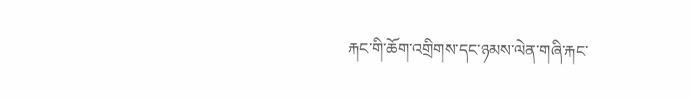རྐང་གི་ཆོག་འགྲིགས་དང་ཉམས་ལེན་གཞི་རྐང་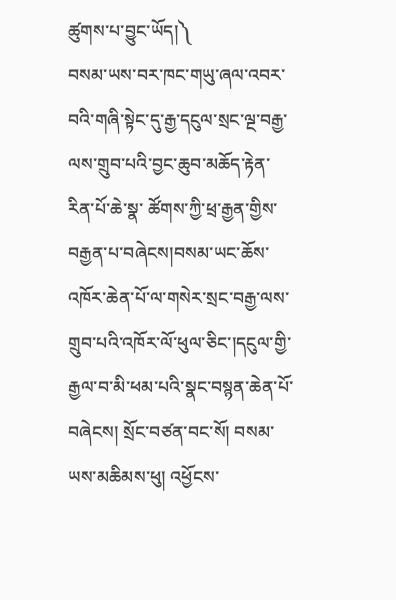ཚུགས་པ་བྱུང་ཡོད།༽
བསམ་ཡས་བར་ཁང་གཡུ་ཞལ་འབར་བའི་གཞི་སྟེང་དུ་རྒྱ་དངུལ་སྲང་ལྔ་བརྒྱ་ལས་གྲུབ་པའི་བྱང་ཆུབ་མཆོད་རྟེན་རིན་པོ་ཆེ་སྣ་ ཚོགས་ཀྱི་ཕྲ་རྒྱན་གྱིས་བརྒྱན་པ་བཞེངས།བསམ་ཡང་ཆོས་འཁོར་ཆེན་པོ་ལ་གསེར་སྲང་བརྒྱ་ལས་གྲུབ་པའི་འཁོར་ལོ་ཕུལ་ཅིང་།དངུལ་གྱི་རྒྱལ་བ་མི་ཕམ་པའི་སྣང་བསྙན་ཆེན་པོ་བཞེངས། སྲོང་བཙན་བང་སོ། བསམ་ཡས་མཆིམས་ཕུ། འཕྱོངས་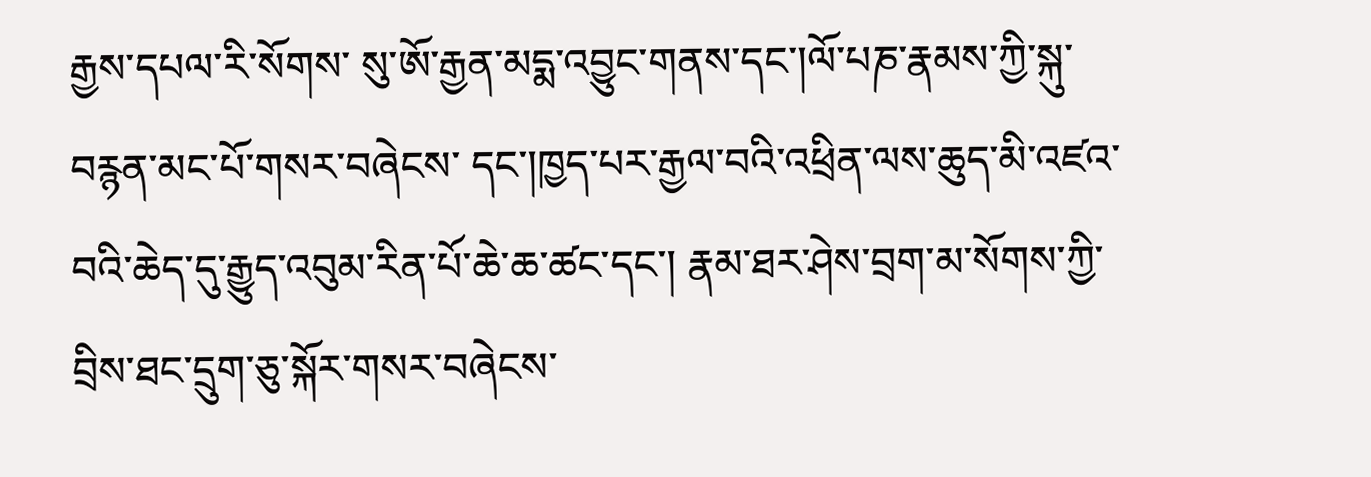རྒྱས་དཔལ་རི་སོགས་ སུ་ཨོ་རྒྱན་མདྨ་འབྱུང་གནས་དང་།ལོ་པཎ་རྣམས་ཀྱི་སྐུ་བརྙན་མང་པོ་གསར་བཞེངས་ དང་།ཁྱད་པར་རྒྱལ་བའི་འཕྲིན་ལས་ཆུད་མི་འཛའ་བའི་ཆེད་དུ་རྒྱུད་འབུམ་རིན་པོ་ཆེ་ཆ་ཚང་དང་། རྣམ་ཐར་ཤེས་བྲག་མ་སོགས་ཀྱི་བྲིས་ཐང་དྲུག་ཅུ་སྐོར་གསར་བཞེངས་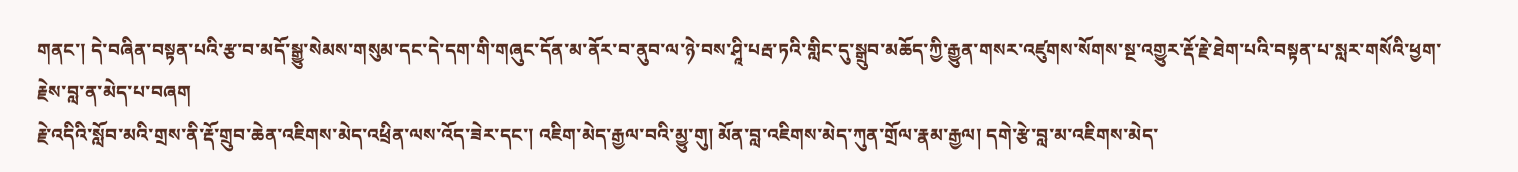གནང་། དེ་བཞིན་བསྟན་པའི་རྩ་བ་མདོ་སྒྱུ་སེམས་གསུམ་དང་དེ་དག་གི་གཞུང་དོན་མ་ནོར་བ་ནུབ་ལ་ཉེ་བས་ཤཱི་པརྦ་ཏའི་གླིང་དུ་སྒྲུབ་མཆོད་ཀྱི་རྒྱུན་གསར་འཛུགས་སོགས་སྔ་འགྱུར་རྡོ་རྗེ་ཐེག་པའི་བསྟན་པ་སླར་གསོའི་ཕྱག་རྗེས་བླ་ན་མེད་པ་བཞག
རྗེ་འདིའི་སློབ་མའི་གྲས་ནི་རྡོ་གྲུབ་ཆེན་འཇིགས་མེད་འཕྲིན་ལས་འོད་ཟེར་དང་། འཇིག་མེད་རྒྱལ་བའི་མྱུ་གུ། མོན་བླ་འཇིགས་མེད་ཀུན་གྲོལ་རྣམ་རྒྱལ། དགེ་རྩེ་བླ་མ་འཇིགས་མེད་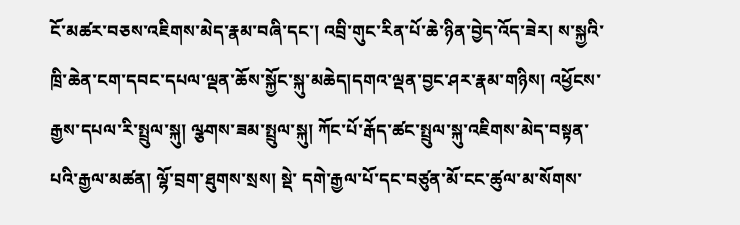ངོ་མཚར་བཅས་འཇིགས་མེད་རྣམ་བཞི་དང་། འབྲི་གུང་རིན་པོ་ཆེ་ཉིན་བྱེད་འོད་ཟེར། ས་སྐྱའི་ཁྲི་ཆེན་ངག་དབང་དཔལ་ལྡན་ཆོས་སྐྱོང་སྐུ་མཆེད།དགའ་ལྡན་བྱང་ཤར་རྣམ་གཉིས། འཕྱོངས་རྒྱས་དཔལ་རི་སྤྲུལ་སྐུ། ལྩགས་ཟམ་སྤྲུལ་སྐུ། ཀོང་པོ་རྒོད་ཚང་སྤྲུལ་སྐུ་འཇིགས་མེད་བསྟན་པའི་རྒྱལ་མཚན། ལྷོ་བྲག་ཐུགས་སྲས། སྡེ་ དགེ་རྒྱལ་པོ་དང་བཙུན་མོ་ངང་ཚུལ་མ་སོགས་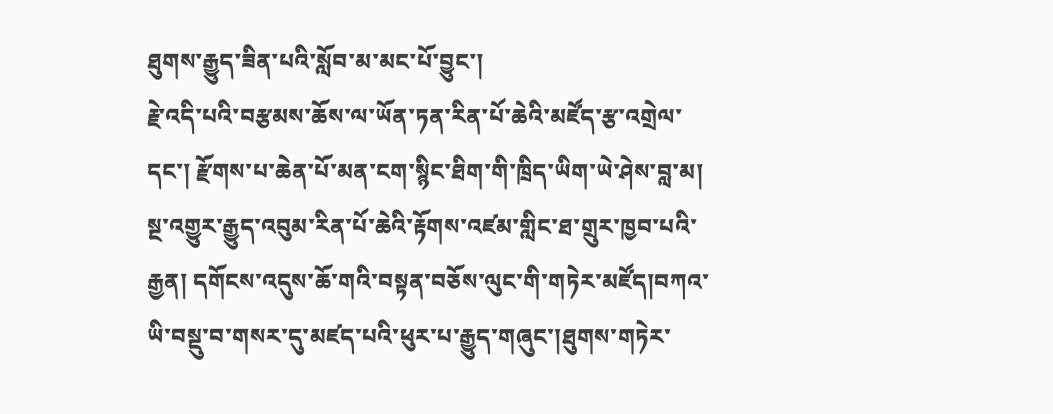ཐུགས་རྒྱུད་ཟིན་པའི་སློབ་མ་མང་པོ་བྱུང་།
རྗེ་འདི་པའི་བརྩམས་ཆོས་ལ་ཡོན་ཏན་རིན་པོ་ཆེའི་མཛོད་རྩ་འགྲེལ་དང་། རྫོགས་པ་ཆེན་པོ་མན་ངག་སྙིང་ཐིག་གི་ཁྲིད་ཡིག་ཡེ་ཤེས་བླ་མ། སྔ་འགྱུར་རྒྱུད་འབུམ་རིན་པོ་ཆེའི་རྟོགས་འཛམ་གླིང་ཐ་གྲུར་ཁྱབ་པའི་རྒྱན། དགོངས་འདུས་ཆོ་གའི་བསྟན་བཅོས་ལུང་གི་གཏེར་མཛོད།བཀའ་ཡི་བསྡུ་བ་གསར་དུ་མཛད་པའི་ཕུར་པ་རྒྱུད་གཞུང་།ཐུགས་གཏེར་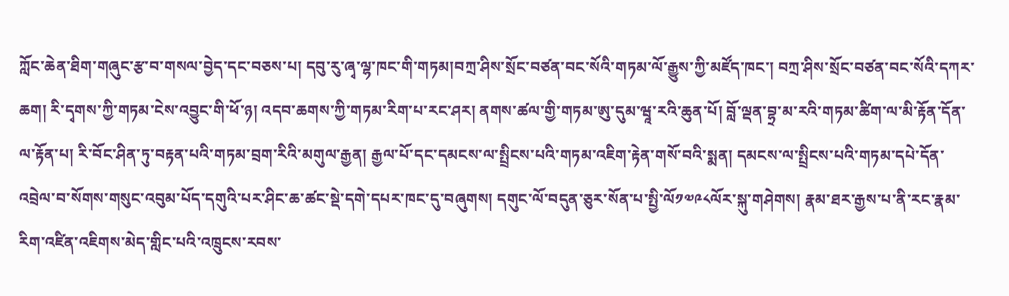ཀློང་ཆེན་ཐིག་གཞུང་རྩ་བ་གསལ་བྱེད་དང་བཅས་པ། དབུ་རུ་ཞྭ་ལྷ་ཁང་གི་གཏམ།བཀྲ་ཤིས་སྲོང་བཙན་བང་སོའི་གཏམ་ལོ་རྒྱུས་ཀྱི་མཛོད་ཁང་། བཀྲ་ཤིས་སྲོང་བཙན་བང་སོའི་དཀར་ཆག། རི་དྭགས་ཀྱི་གཏམ་ངེས་འབྱུང་གི་ཕོ་ཉ། འདབ་ཆགས་ཀྱི་གཏམ་རིག་པ་རང་ཤར། ནགས་ཚལ་གྱི་གཏམ་ཨུ་དུམ་ཝཱ་རའི་ཆུན་པོ། བློ་ལྡན་བྷྲ་མ་རའི་གཏམ་ཚིག་ལ་མི་རྟོན་དོན་ལ་རྟོན་པ། རི་བོང་ཤིན་ཏུ་བརྟན་པའི་གཏམ་བྲག་རིའི་མགུལ་རྒྱན། རྒྱལ་པོ་དང་དམངས་ལ་སྤྲིངས་པའི་གཏམ་འཇིག་རྟེན་གསོ་བའི་སྨན། དམངས་ལ་སྤྲིངས་པའི་གཏམ་དཔེ་དོན་འབྲེལ་བ་སོགས་གསུང་འབུམ་པོད་དགུའི་པར་ཤིང་ཆ་ཚང་སྡེ་དགེ་དཔར་ཁང་དུ་བཞུགས། དགུང་ལོ་བདུན་ཅུར་སོན་པ་སྤྱི་ལོ༡༧༩༨ལོར་སྐུ་གཤེགས། རྣམ་ཐར་རྒྱས་པ་ནི་རང་རྣམ་རིག་འཛིན་འཇིགས་མེད་གླིང་པའི་འཁྲུངས་རབས་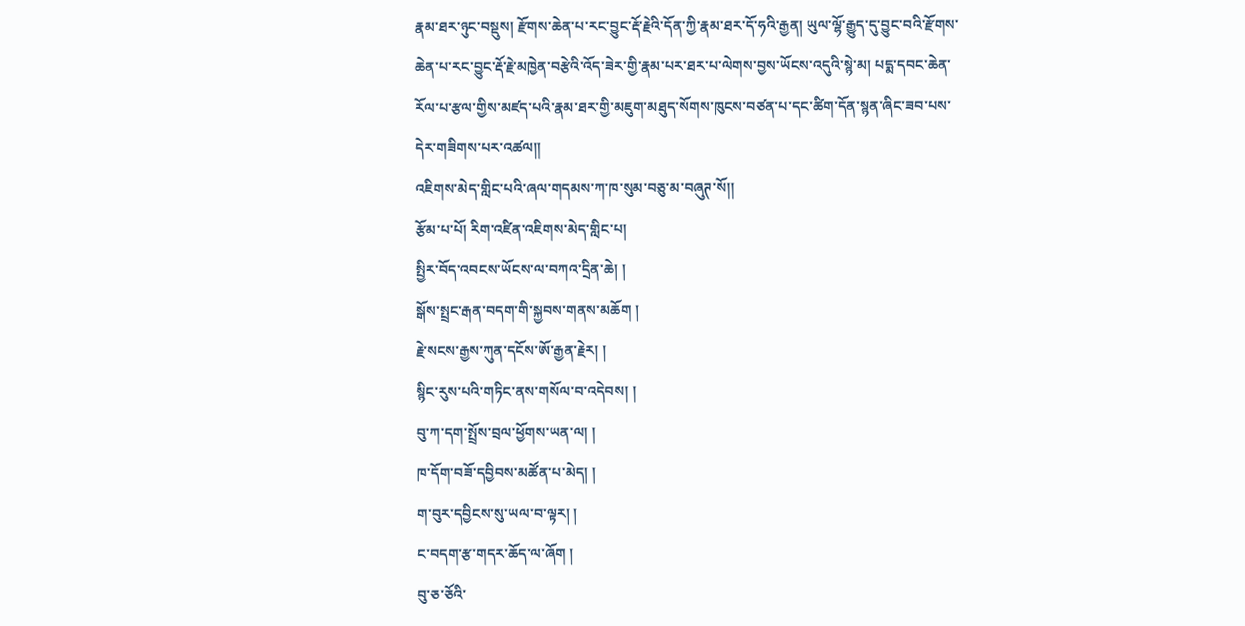རྣམ་ཐར་ཉུང་བསྡུས། རྫོགས་ཆེན་པ་རང་བྱུང་རྡོ་རྗེའི་དོན་ཀྱི་རྣམ་ཐར་དོ་ཧའི་རྒྱན། ཡུལ་ལྷོ་རྒྱུད་དུ་བྱུང་བའི་རྫོགས་ཆེན་པ་རང་བྱུང་རྡོ་རྗེ་མཁྱེན་བརྩེའི་འོད་ཟེར་གྱི་རྣམ་པར་ཐར་པ་ལེགས་བྱས་ཡོངས་འདུའི་སྙེ་མ། པདྨ་དབང་ཆེན་རོལ་པ་རྩལ་གྱིས་མཛད་པའི་རྣམ་ཐར་གྱི་མཇུག་མཐུད་སོགས་ཁུངས་བཙན་པ་དང་ཚིག་དོན་སྙན་ཞིང་ཟབ་པས་དེར་གཟིགས་པར་འཚལ༎
འཇིགས་མེད་གླིང་པའི་ཞལ་གདམས་ཀ་ཁ་སུམ་བཅུ་མ་བཞུཊ་སོ།།
རྩོམ་པ་པོ། རིག་འཛིན་འཇིགས་མེད་གླིང་པ།
སྤྱིར་བོད་འབངས་ཡོངས་ལ་བཀའ་དྲིན་ཆེ། །
སྒོས་སྤྲང་རྒན་བདག་གི་སྐྱབས་གནས་མཆོག །
རྗེ་སངས་རྒྱས་ཀུན་དངོས་ཨོ་རྒྱན་རྗེར། །
སྙིང་རུས་པའི་གཏིང་ནས་གསོལ་བ་འདེབས། །
བུ་ཀ་དག་སྤྲོས་བྲལ་ཕྱོགས་ཡན་ལ། །
ཁ་དོག་བཟོ་དབྱིབས་མཚོན་པ་མེད། །
ག་བུར་དབྱིངས་སུ་ཡལ་བ་ལྟར། །
ང་བདག་རྩ་གདར་ཆོད་ལ་ཞོག །
བུ་ཅ་ཅོའི་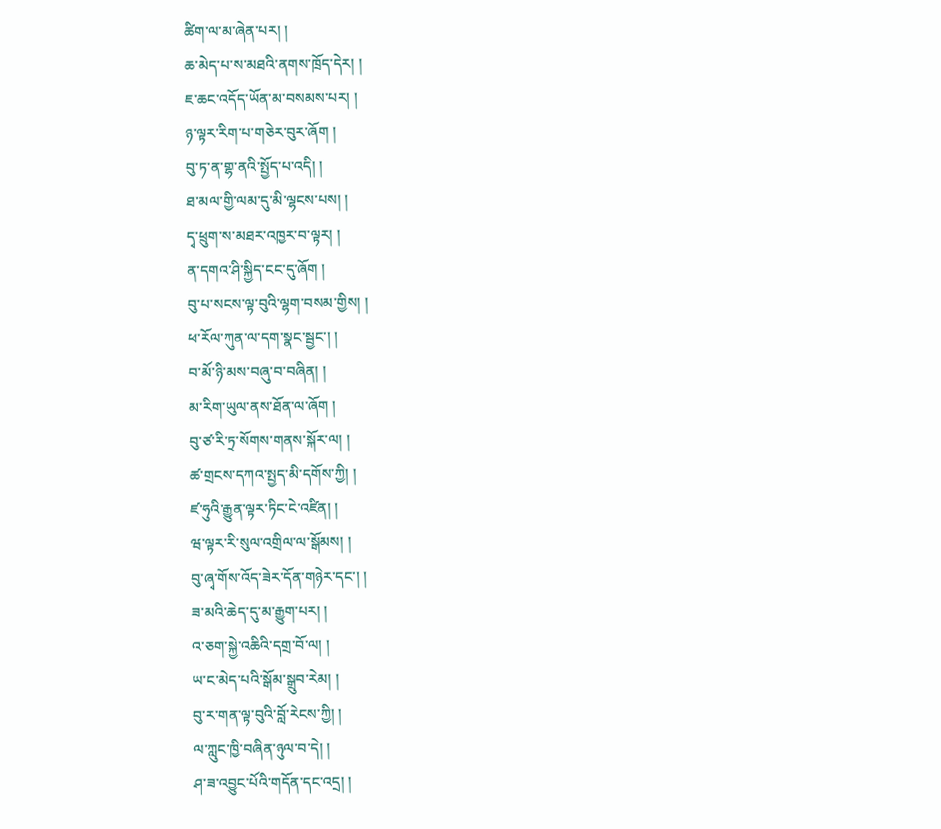ཚིག་ལ་མ་ཞེན་པར། །
ཆ་མེད་པ་ས་མཐའི་ནགས་ཁྲོད་དེར། །
ཇ་ཆང་འདོད་ཡོན་མ་བསམས་པར། །
ཉ་ལྟར་རིག་པ་གཅེར་བུར་ཞོག །
བུ་ཏ་ན་གྷ་ནའི་སྤྱོད་པ་འདི། །
ཐ་མལ་གྱི་ལམ་དུ་མི་ལྷངས་པས། །
དྭ་ཕྲུག་ས་མཐར་འཁྱར་བ་ལྟར། །
ན་དགའ་ཤི་སྐྱིད་ངང་དུ་ཞོག །
བུ་པ་སངས་ལྟ་བུའི་ལྷག་བསམ་གྱིས། །
ཕ་རོལ་ཀུན་ལ་དག་སྣང་སྦྱང་། །
བ་མོ་ཉི་མས་བཞུ་བ་བཞིན། །
མ་རིག་ཡུལ་ནས་ཐོན་ལ་ཞོག །
བུ་ཙ་རི་ཏྲ་སོགས་གནས་སྐོར་ལ། །
ཚ་གྲངས་དཀའ་སྤྱད་མི་དགོས་ཀྱི། །
ཛ་ཧུའི་རྒྱུན་ལྟར་ཏིང་ངེ་འཛིན། །
ཝ་ལྟར་རི་སུལ་འགྲིལ་ལ་སྒོམས། །
བུ་ཞྭ་གོས་འོད་ཟེར་དོན་གཉེར་དང་། །
ཟ་མའི་ཆེད་དུ་མ་རྒྱུག་པར། །
འ་ཅག་སྐྱེ་འཆིའི་དགྲ་བོ་ལ། །
ཡ་ང་མེད་པའི་སྒོམ་སྒྲུབ་རེམ། །
བུ་ར་གན་ལྟ་བུའི་བློ་རེངས་ཀྱི། །
ལ་ཀླུང་ཁྱི་བཞིན་ཉུལ་བ་དེ། །
ཤ་ཟ་འབྱུང་པོའི་གདོན་དང་འདྲ། །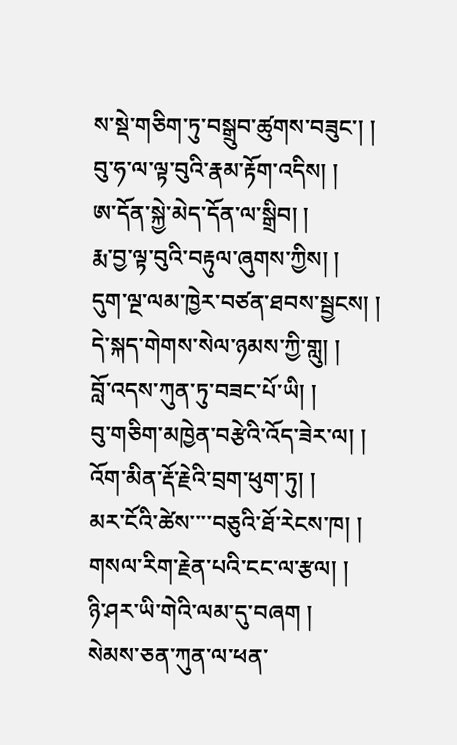ས་སྡེ་གཅིག་ཏུ་བསྒྲུབ་ཚུགས་བཟུང་། །
བུ་ཧ་ལ་ལྟ་བུའི་རྣམ་རྟོག་འདིས། །
ཨ་དོན་སྐྱེ་མེད་དོན་ལ་སྒྲིབ། །
རྨ་བྱ་ལྟ་བུའི་བརྟུལ་ཞུགས་ཀྱིས། །
དུག་ལྔ་ལམ་ཁྱེར་བཙན་ཐབས་སྦྱངས། །
དེ་སྐད་གེགས་སེལ་ཉམས་ཀྱི་གླུ། །
བློ་འདས་ཀུན་ཏུ་བཟང་པོ་ཡི། །
བུ་གཅིག་མཁྱེན་བརྩེའི་འོད་ཟེར་ལ། །
འོག་མིན་རྡོ་རྗེའི་བྲག་ཕུག་ཏུ། །
མར་ངོའི་ཚེས་་་་བཅུའི་ཐོ་རེངས་ཁ། །
གསལ་རིག་རྗེན་པའི་ངང་ལ་རྩལ། །
ཉི་ཤར་ཡི་གེའི་ལམ་དུ་བཞག །
སེམས་ཅན་ཀུན་ལ་ཕན་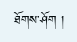ཐོགས་ཤོག །